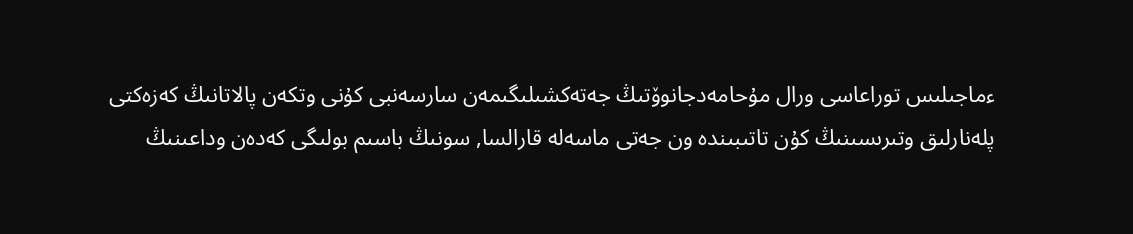ءماجىلىس توراعاسى ورال مۇحامەدجانوۆتىڭ جەتەكشىلىگىمەن سارسەنبى كۇنى وتكەن پالاتانىڭ كەزەكتى پلەنارلىق وتىرىسىنىڭ كۇن تاتىبىندە ون جەتى ماسەلە قارالسا, سونىڭ باسىم بولىگى كەدەن وداعىنىڭ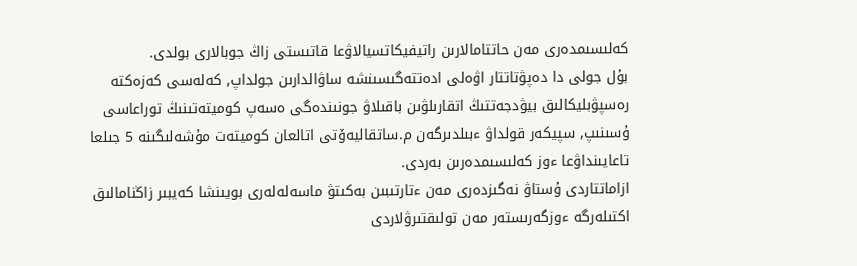كەلىسىمدەرى مەن حاتتامالارىن راتيفيكاتسيالاۋعا قاتىستى زاڭ جوبالارى بولدى.
بۇل جولى دا دەپۋتاتتار اۋەلى ادەتتەگىسىنشە ساۋالدارىن جولداپ, كەلەسى كەزەكتە رەسپۋبليكالىق بيۋدجەتتىڭ اتقارىلۋىن باقىلاۋ جونىندەگى ەسەپ كوميتەتىنىڭ توراعاسى ۇسىنىپ, سپيكەر قولداۋ ءبىلدىرگەن م.ساتقاليەۆتى اتالعان كوميتەت مۇشەلىگىنە 5 جىلعا تاعايىنداۋعا ءوز كەلىسىمدەرىن بەردى.
ازاماتتاردى ۇستاۋ نەگىزدەرى مەن ءتارتىبىن بەكىتۋ ماسەلەلەرى بويىنشا كەيبىر زاڭنامالىق اكتىلەرگە ءوزگەرىستەر مەن تولىقتىرۋلاردى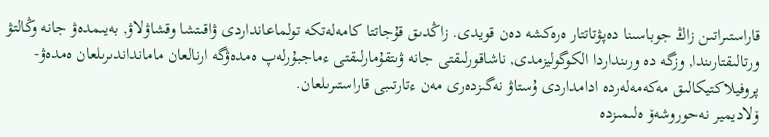قاراستىراتىن زاڭ جوباسىنا دەپۋتاتتار ەرەكشە دەن قويدى. زاڭدىق قۇجاتتا كامەلەتكە تولماعانداردى ۋاقىتشا وقشاۋلاۋ, بەيىمدەۋ جانە وڭالتۋ ورتالىقتارىندا, وزگە دە ورىنداردا الكوگوليزمدى, ناشاقورلىقتى جانە ۋىتقۇمارلىقتى ءماجبۇرلەپ ەمدەۋگە ارنالعان مامانداندىرىلعان ەمدەۋ-پروفيلاكتيكالىق مەكەمەلەردە ادامداردى ۇستاۋ نەگىزدەرى مەن ءتارتىبى قاراستىرىلعان.
ۆلاديمير نەحوروشەۆ ەلىمىزدە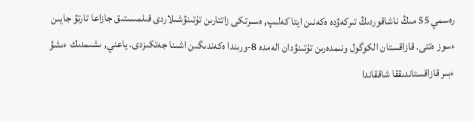رەسمي 55 مىڭ ناشاقوردىڭ تىركەۋدە ەكەنىن ايتا كەلىپ, ەسىرتكى زاتتارىن تۇتىنۋشىلاردى قىلمىستىق جازاعا تارتۋ جايىن ءسوز ەتتى. قازاقستان الكوگول ونىمدەرىن تۇتىنۋدان الەمدە 8-ورىندا ەكەندىگىن اشىنا جەتكىزدى. ياعني, ىشىمدىك ءىشۋ ءبىر قازاقستاندىققا شاققاندا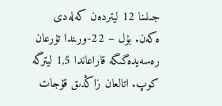جىلىنا 12 ليتردەن كەلەدى ەكەن. بۇل – 22-ورىندا تۇرعان رەسەيدەگىگە قاراعاندا 1,5 ليترگە كوپ. اتالعان زاڭدىق قۇجات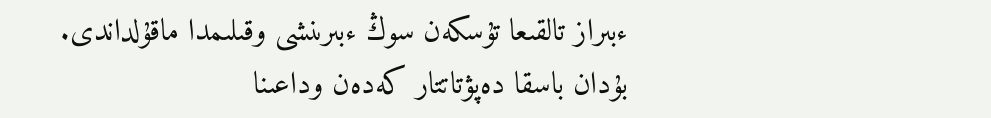ءبىراز تالقىعا تۇسكەن سوڭ ءبىرىنشى وقىلىمدا ماقۇلداندى.
بۇدان باسقا دەپۋتاتتار كەدەن وداعىنا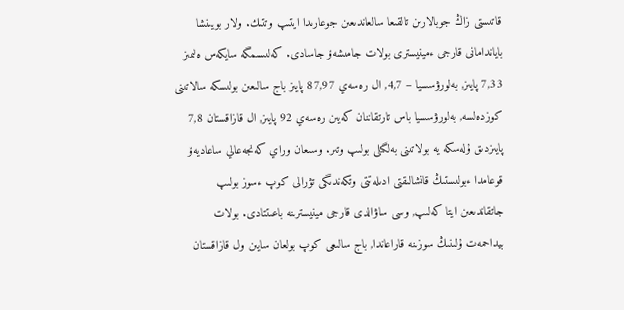قاتىستى زاڭ جوبالارىن تالقىعا سالعاندىعىن جوعارىدا ايتىپ وتتىك. ولار بويىنشا باياندامانى قارجى ءمينيسترى بولات جامىشەۆ جاسادى. كەلىسىمگە سايكەس ەلىمىز 7,33 پايىز, بەلورۋسسيا – 4,7, ال رەسەي 87,97 پايىز باج سالىعىن بولىسكە سالاتىنى كوزدەلسە, بەلورۋسسيا باس تارتقاننان كەيىن رەسەي 92 پايىز, ال قازاقستان 7,8 پايىزدىق ۇلەسكە يە بولاتىنى بەلگىلى بولىپ وتىر. وسىعان وراي كەنجەعالي ساعاديەۆ قوعامدا ءبولىستىڭ قانشالىقتى ادىلەتتى وتكەندىگى تۋرالى كوپ ءسوز بولىپ جاتقاندىعىن ايتا كەلىپ, وسى ساۋالدى قارجى مينيسترىنە باعىتتادى. بولات بيداحمەت ۇلىنىڭ سوزىنە قاراعاندا, باج سالىعى كوپ بولعان سايىن ول قازاقستان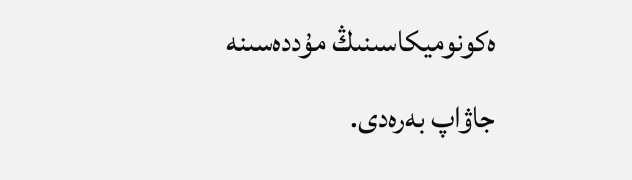ەكونوميكاسىنىڭ مۇددەسىنە جاۋاپ بەرەدى.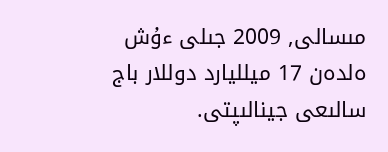مىسالى, 2009 جىلى ءۇش ەلدەن 17 ميلليارد دوللار باج سالىعى جينالىپتى.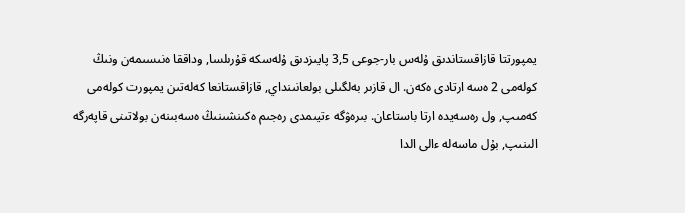يمپورتتا قازاقستاندىق ۇلەس بار-جوعى 3,5 پايىزدىق ۇلەسكە قۇرىلسا, وداققا ەنىسىمەن ونىڭ كولەمى 2 ەسە ارتادى ەكەن. ال قازىر بەلگىلى بولعانىنداي, قازاقستانعا كەلەتىن يمپورت كولەمى كەمىپ, ول رەسەيدە ارتا باستاعان. بىرەۋگە ءتيىمدى رەجىم ەكىنشىنىڭ ەسەبىنەن بولاتىنى قاپەرگە الىنىپ, بۇل ماسەلە ءالى الدا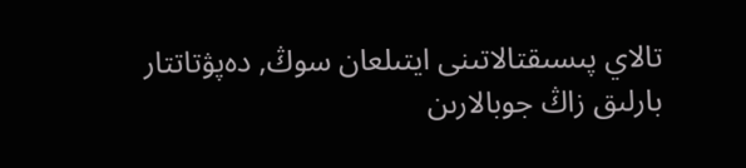تالاي پىسىقتالاتىنى ايتىلعان سوڭ, دەپۋتاتتار بارلىق زاڭ جوبالارىن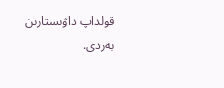قولداپ داۋىستارىن بەردى.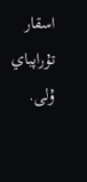اسقار تۇراپباي ۇلى.